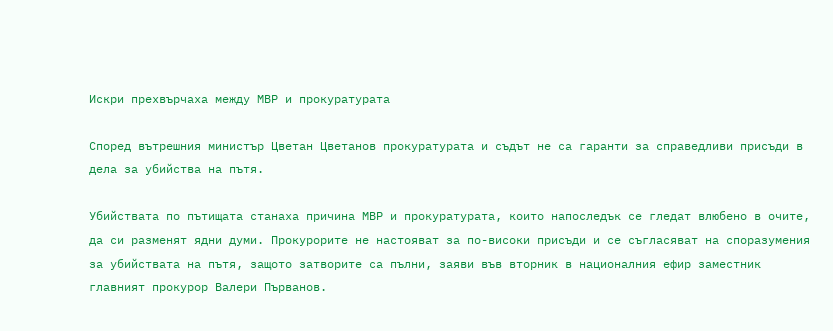Искри прехвърчаха между МВР и прокуратурата

Според вътрешния министър Цветан Цветанов прокуратурата и съдът не са гаранти за справедливи присъди в дела за убийства на пътя.

Убийствата по пътищата станаха причина МВР и прокуратурата, които напоследък се гледат влюбено в очите, да си разменят ядни думи. Прокурорите не настояват за по-високи присъди и се съгласяват на споразумения за убийствата на пътя, защото затворите са пълни, заяви във вторник в националния ефир заместник главният прокурор Валери Първанов.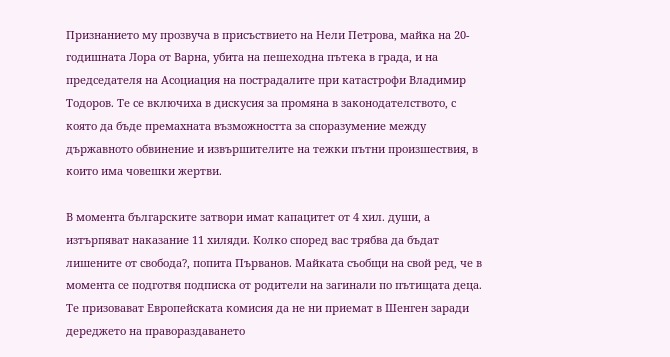Признанието му прозвуча в присъствието на Нели Петрова, майка на 20-годишната Лора от Варна, убита на пешеходна пътека в града, и на председателя на Асоциация на пострадалите при катастрофи Владимир Тодоров. Те се включиха в дискусия за промяна в законодателството, с която да бъде премахната възможността за споразумение между държавното обвинение и извършителите на тежки пътни произшествия, в които има човешки жертви.

В момента българските затвори имат капацитет от 4 хил. души, а изтърпяват наказание 11 хиляди. Колко според вас трябва да бъдат лишените от свобода?, попита Първанов. Майката съобщи на свой ред, че в момента се подготвя подписка от родители на загинали по пътищата деца. Те призовават Европейската комисия да не ни приемат в Шенген заради дереджето на правораздаването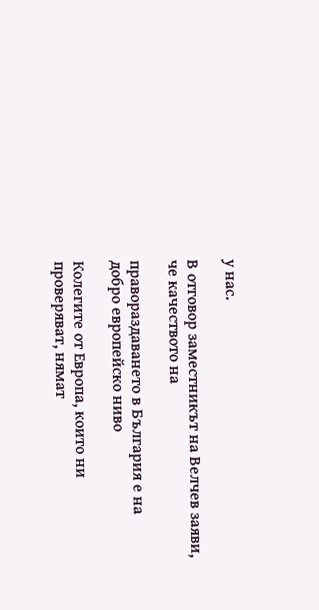у нас.

В отговор заместникът на Велчев заяви, че качеството на

правораздаването в България е на добро европейско ниво

Колегите от Европа, които ни проверяват, нямат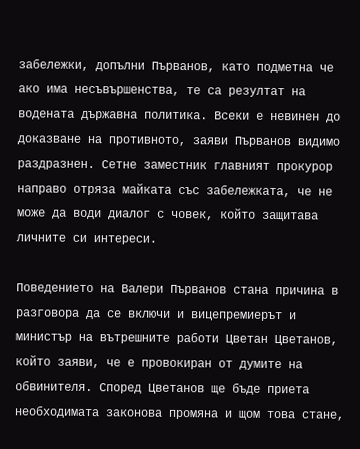забележки, допълни Първанов, като подметна че ако има несъвършенства, те са резултат на водената държавна политика. Всеки е невинен до доказване на противното, заяви Първанов видимо раздразнен. Сетне заместник главният прокурор направо отряза майката със забележката, че не може да води диалог с човек, който защитава личните си интереси.

Поведението на Валери Първанов стана причина в разговора да се включи и вицепремиерът и министър на вътрешните работи Цветан Цветанов, който заяви, че е провокиран от думите на обвинителя. Според Цветанов ще бъде приета необходимата законова промяна и щом това стане,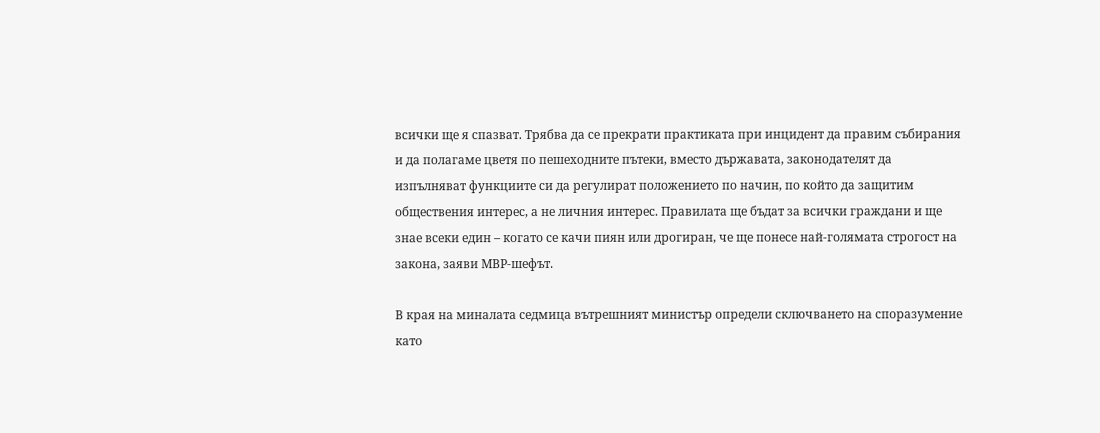всички ще я спазват. Трябва да се прекрати практиката при инцидент да правим събирания и да полагаме цветя по пешеходните пътеки, вместо държавата, законодателят да изпълняват функциите си да регулират положението по начин, по който да защитим обществения интерес, а не личния интерес. Правилата ще бъдат за всички граждани и ще знае всеки един – когато се качи пиян или дрогиран, че ще понесе най-голямата строгост на закона, заяви МВР-шефът.

В края на миналата седмица вътрешният министър определи сключването на споразумение като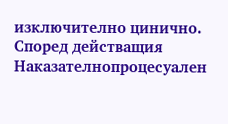изключително цинично. Според действащия Наказателнопроцесуален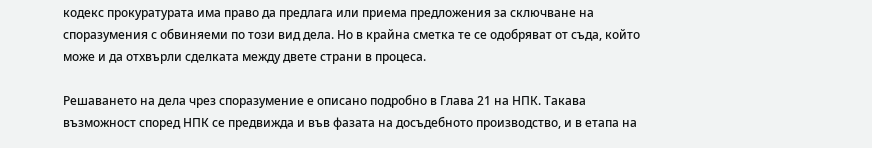кодекс прокуратурата има право да предлага или приема предложения за сключване на споразумения с обвиняеми по този вид дела. Но в крайна сметка те се одобряват от съда, който може и да отхвърли сделката между двете страни в процеса.

Решаването на дела чрез споразумение е описано подробно в Глава 21 на НПК. Такава възможност според НПК се предвижда и във фазата на досъдебното производство, и в етапа на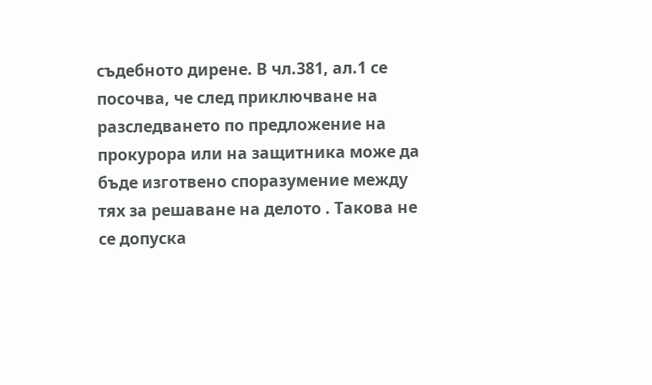съдебното дирене. В чл.381, ал.1 се посочва, че след приключване на разследването по предложение на прокурора или на защитника може да бъде изготвено споразумение между тях за решаване на делото . Такова не се допуска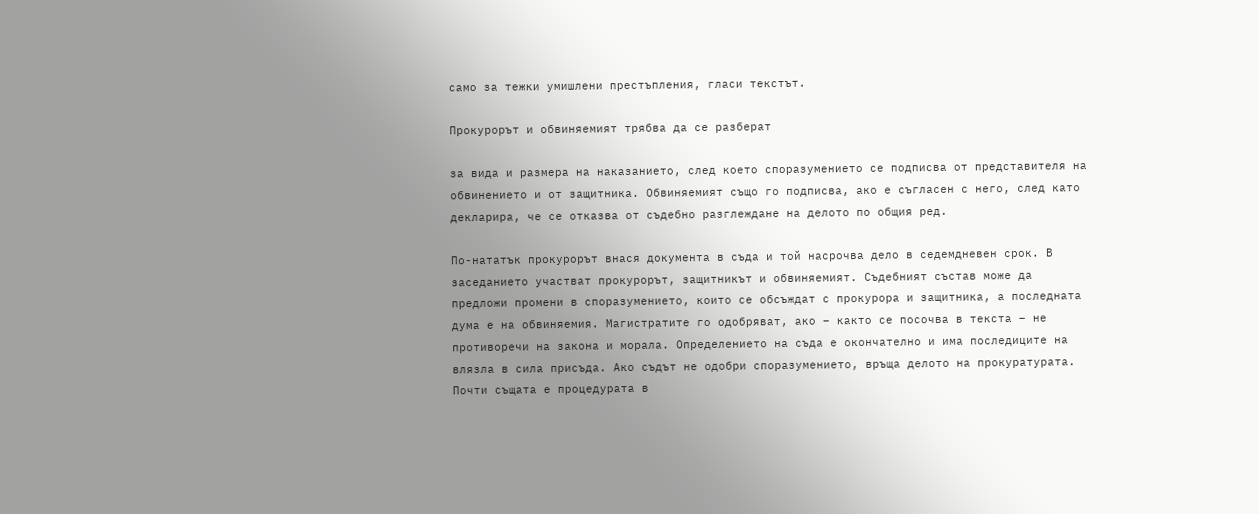само за тежки умишлени престъпления, гласи текстът.

Прокурорът и обвиняемият трябва да се разберат

за вида и размера на наказанието, след което споразумението се подписва от представителя на обвинението и от защитника. Обвиняемият също го подписва, ако е съгласен с него, след като декларира, че се отказва от съдебно разглеждане на делото по общия ред.

По-нататък прокурорът внася документа в съда и той насрочва дело в седемдневен срок. В заседанието участват прокурорът, защитникът и обвиняемият. Съдебният състав може да предложи промени в споразумението, които се обсъждат с прокурора и защитника, а последната дума е на обвиняемия. Магистратите го одобряват, ако – както се посочва в текста – не противоречи на закона и морала. Определението на съда е окончателно и има последиците на влязла в сила присъда. Ако съдът не одобри споразумението, връща делото на прокуратурата. Почти същата е процедурата в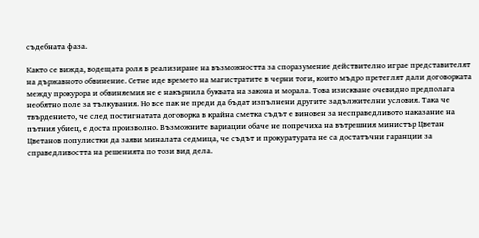съдебната фаза.

Както се вижда, водещата роля в реализиране на възможността за споразумение действително играе представителят на държавното обвинение. Сетне иде времето на магистратите в черни тоги, които мъдро претеглят дали договорката между прокурора и обвиняемия не е накърнила буквата на закона и морала. Това изискване очевидно предполага необятно поле за тълкувания. Но все пак не преди да бъдат изпълнени другите задължителни условия. Така че твърдението, че след постигнатата договорка в крайна сметка съдът е виновен за несправедливото наказание на пътния убиец, е доста произволно. Възможните вариации обаче не попречиха на вътрешния министър Цветан Цветанов популистки да заяви миналата седмица, че съдът и прокуратурата не са достатъчни гаранции за справедливостта на решенията по този вид дела.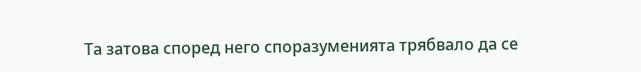Та затова според него споразуменията трябвало да се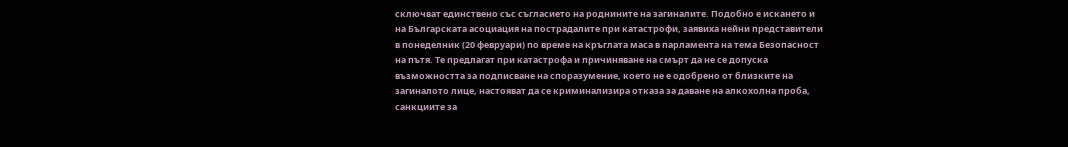сключват единствено със съгласието на роднините на загиналите. Подобно е искането и на Българската асоциация на пострадалите при катастрофи, заявиха нейни представители в понеделник (20 февруари) по време на кръглата маса в парламента на тема Безопасност на пътя. Те предлагат при катастрофа и причиняване на смърт да не се допуска възможността за подписване на споразумение, което не е одобрено от близките на загиналото лице, настояват да се криминализира отказа за даване на алкохолна проба, санкциите за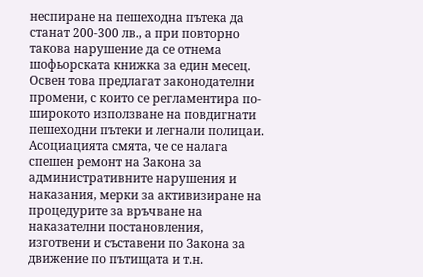неспиране на пешеходна пътека да станат 200-300 лв., а при повторно такова нарушение да се отнема шофьорската книжка за един месец. Освен това предлагат законодателни промени, с които се регламентира по-широкото използване на повдигнати пешеходни пътеки и легнали полицаи. Асоциацията смята, че се налага спешен ремонт на Закона за административните нарушения и наказания, мерки за активизиране на процедурите за връчване на наказателни постановления, изготвени и съставени по Закона за движение по пътищата и т.н.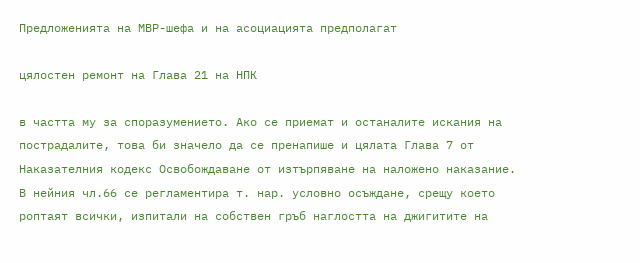Предложенията на МВР-шефа и на асоциацията предполагат

цялостен ремонт на Глава 21 на НПК

в частта му за споразумението. Ако се приемат и останалите искания на пострадалите, това би значело да се пренапише и цялата Глава 7 от Наказателния кодекс Освобождаване от изтърпяване на наложено наказание. В нейния чл.66 се регламентира т. нар. условно осъждане, срещу което роптаят всички, изпитали на собствен гръб наглостта на джигитите на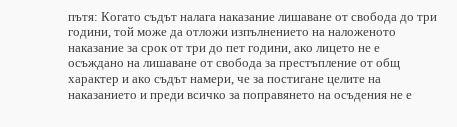пътя: Когато съдът налага наказание лишаване от свобода до три години, той може да отложи изпълнението на наложеното наказание за срок от три до пет години, ако лицето не е осъждано на лишаване от свобода за престъпление от общ характер и ако съдът намери, че за постигане целите на наказанието и преди всичко за поправянето на осъдения не е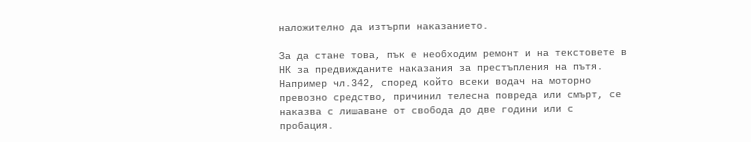наложително да изтърпи наказанието.

За да стане това, пък е необходим ремонт и на текстовете в НК за предвижданите наказания за престъпления на пътя. Например чл.342, според който всеки водач на моторно превозно средство, причинил телесна повреда или смърт, се наказва с лишаване от свобода до две години или с пробация.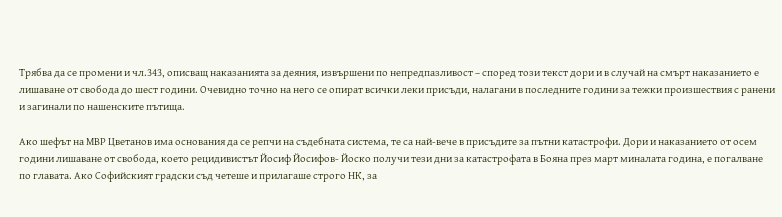Трябва да се промени и чл.343, описващ наказанията за деяния, извършени по непредпазливост – според този текст дори и в случай на смърт наказанието е лишаване от свобода до шест години. Очевидно точно на него се опират всички леки присъди, налагани в последните години за тежки произшествия с ранени и загинали по нашенските пътища.

Ако шефът на МВР Цветанов има основания да се репчи на съдебната система, те са най-вече в присъдите за пътни катастрофи. Дори и наказанието от осем години лишаване от свобода, което рецидивистът Йосиф Йосифов- Йоско получи тези дни за катастрофата в Бояна през март миналата година, е погалване по главата. Ако Софийският градски съд четеше и прилагаше строго НК, за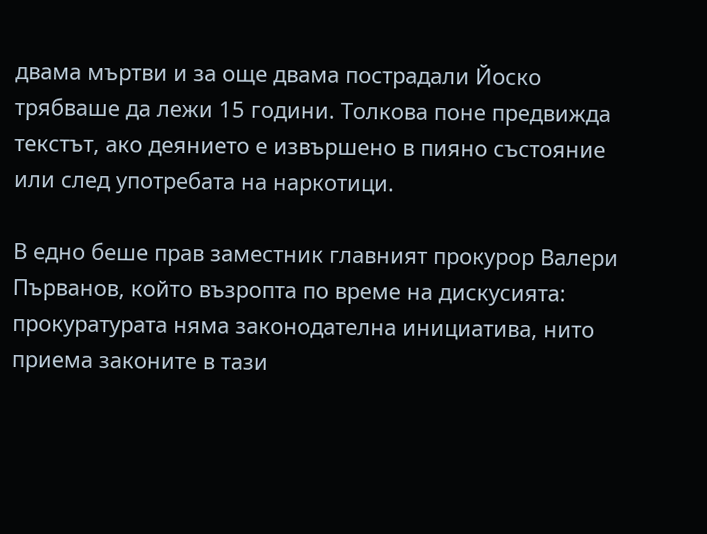двама мъртви и за още двама пострадали Йоско трябваше да лежи 15 години. Толкова поне предвижда текстът, ако деянието е извършено в пияно състояние или след употребата на наркотици.

В едно беше прав заместник главният прокурор Валери Първанов, който възропта по време на дискусията: прокуратурата няма законодателна инициатива, нито приема законите в тази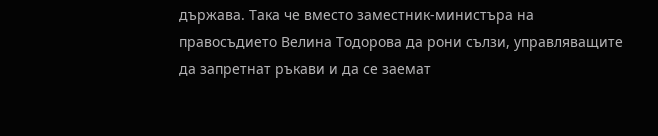държава. Така че вместо заместник-министъра на правосъдието Велина Тодорова да рони сълзи, управляващите да запретнат ръкави и да се заемат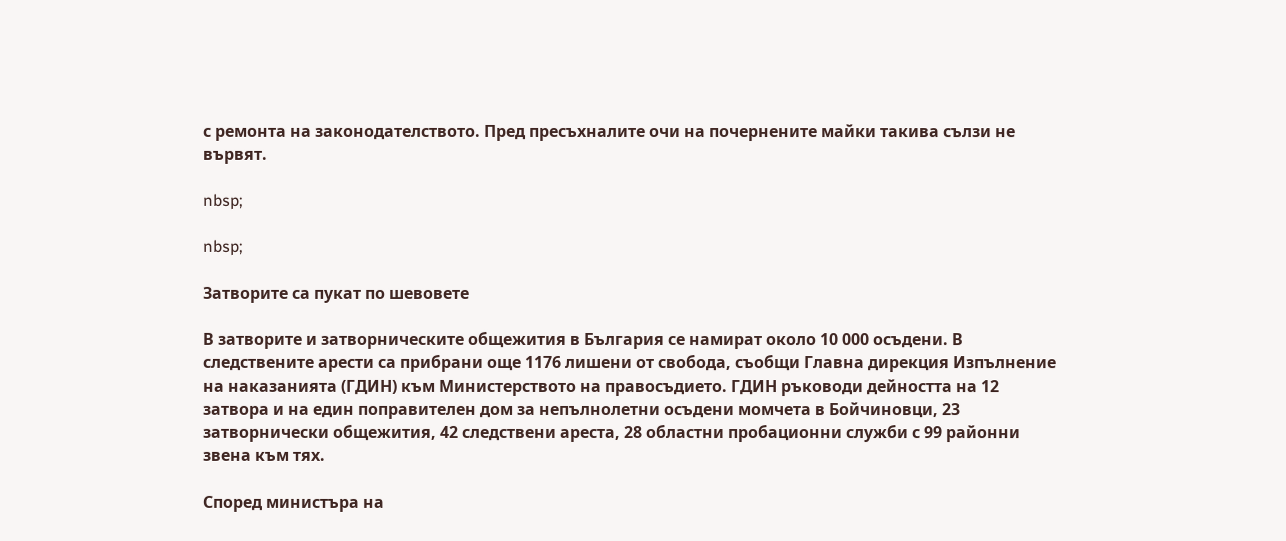с ремонта на законодателството. Пред пресъхналите очи на почернените майки такива сълзи не вървят.

nbsp;

nbsp;

Затворите са пукат по шевовете

В затворите и затворническите общежития в България се намират около 10 000 осъдени. В следствените арести са прибрани още 1176 лишени от свобода, съобщи Главна дирекция Изпълнение на наказанията (ГДИН) към Министерството на правосъдието. ГДИН ръководи дейността на 12 затвора и на един поправителен дом за непълнолетни осъдени момчета в Бойчиновци, 23 затворнически общежития, 42 следствени ареста, 28 областни пробационни служби с 99 районни звена към тях.

Според министъра на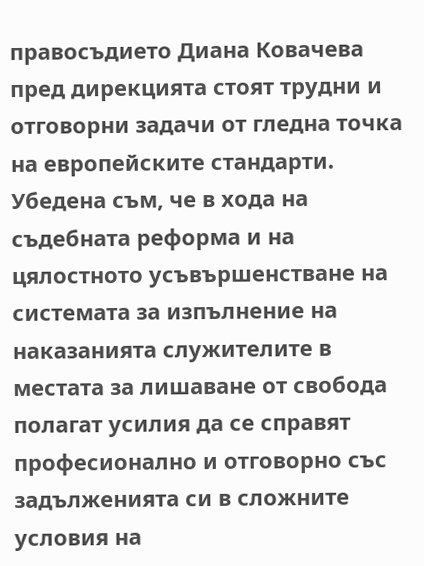правосъдието Диана Ковачева пред дирекцията стоят трудни и отговорни задачи от гледна точка на европейските стандарти. Убедена съм, че в хода на съдебната реформа и на цялостното усъвършенстване на системата за изпълнение на наказанията служителите в местата за лишаване от свобода полагат усилия да се справят професионално и отговорно със задълженията си в сложните условия на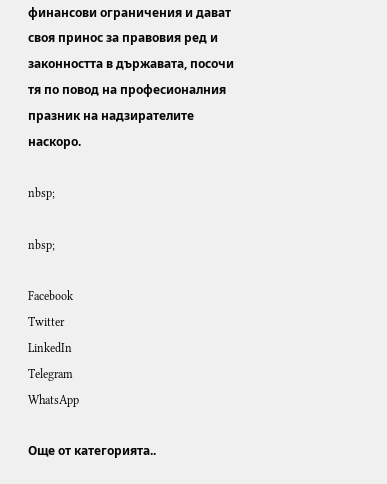финансови ограничения и дават своя принос за правовия ред и законността в държавата, посочи тя по повод на професионалния празник на надзирателите наскоро.

nbsp;

nbsp;

Facebook
Twitter
LinkedIn
Telegram
WhatsApp

Още от категорията..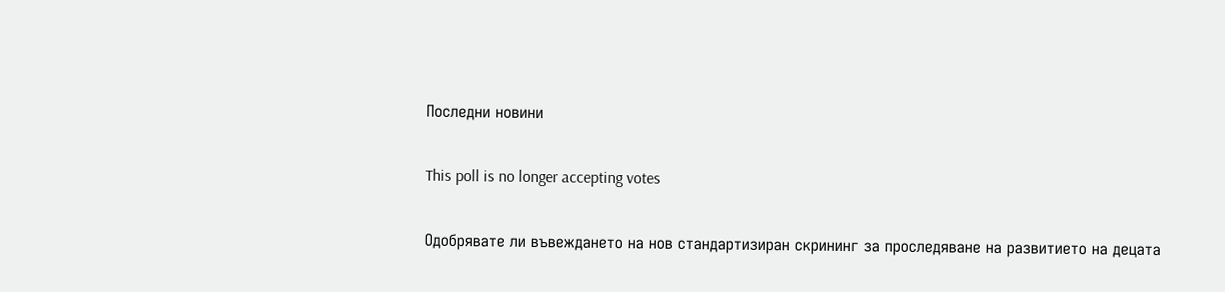Последни новини

This poll is no longer accepting votes

Одобрявате ли въвеждането на нов стандартизиран скрининг за проследяване на развитието на децата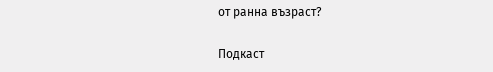от ранна възраст?

Подкаст